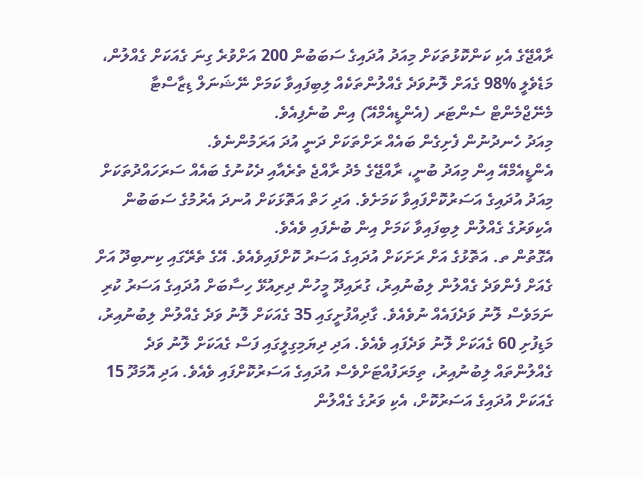ރާއްޖޭގެ އެކި ކަންކޮޅުތަކަށް މިއަދު އުދައިގެ ސަބަބުން 200 އަށްވުރެ ގިނަ ގެއަކަށް ގެއްލުން، މަޑެވެލީ %98 ގެއަށް ލޮނުވަދެ ގެއްލުންތަކެއް ލިބިފައިވާ ކަމަށް ނޭޝަނަލް ޑިޒާސްޓާ މެނޭޖްމެންޓް ސެންޓަރ (އެންޑީއެމްއޭ) އިން ބުނެފިއެވެ.
މިއަދު ހެނދުނުން ފެށިގެން ބައެއް ރަށްތަކަށް ދަނީ އުދަ އަރަމުންނެވެ.
އެންޑީއެމްއޭ އިން މިއަދު ބުނީ، ރާއްޖޭގެ މެދު ރާއްޖެ ތެރެއާއި ދެކުނުގެ ބައެއް ސަރަހައްދުތަކަށް މިއަދު އުދައިގެ އަސަރުކޮށްފައިވާ ކަމަށެވެ. އަދި ހަތް އަތޮޅަކަށް އުނދަ އެރުމުގެ ސަބަބުން އެކިވަރުގެ ގެއްލުން ލިބިފައިވާ ކަމަށް އިން ބުނެފައި ވެއެވެ.
އެގޮތުން ތ. އަތޮޅުގެ އަށް ރަށަކަށް އުދައިގެ އަސަރު ކޮށްފައިވެއެވެ. އޭގެ ތެރޭގައި ކިނބިދޫ އަށް ގެއަށް ފެންވަދެ ގެއްލުން ލިބުނުއިރު، ގުރައިދޫ މީހުން ދިރިއުޅޭ ހިސާބަށް އުދައިގެ އަސަރު ކުރި ނަމަވެސް ލޮނު ވަދެފައެއް ނުވެއެވެ. ގާދިއްފުށީގައި 35 ގެއަކަށް ލޮނު ވަދެ ގެއްލުން ލިބުނުއިރު، މަޑިފުށި 60 ގެއަކަށް ލޮނު ވަދެފައި ވެއެވެ. އަދި ދިޔަމިގިލީގައި ފަސް ގެއަކަށް ލޮނު ވަދެ ގެއްލުންތައް ލިބުނުއިރު، ތިމަރަފުއްޓަށްވެސް އުދައިގެ އަސަރުކޮށްފައި ވެއެވެ. އަދި އޮމަދޫ 15 ގެއަކަށް އުދައިގެ އަސަރުކޮށް، އެކި ވަރުގެ ގެއްލުން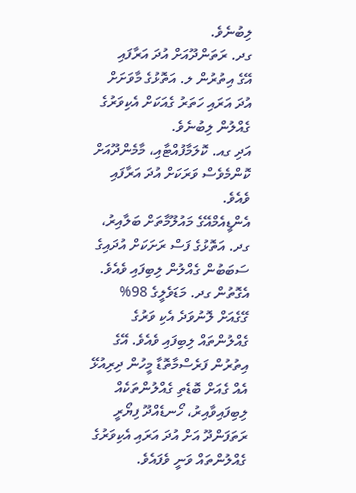ލިބުނެވެ.
ގދ. ރަތަންދޫއަށް އުދަ އަރާފައި
އޭގެ އިތުރުން ލ. އަތޮޅުގެ މާވަށަށް އުދަ އަރައި ހަތަރު ގެއަކަށް އެކިވަރުގެ ގެއްލުން ލިބުނެވެ.
އަދި ގއ. ކޮލަމާފުއްޓާއި، މާމެންދޫއަށް ކޮންމެވެސް ވަރަކަށް އުދަ އަރާފައި ވެއެވެ.
އެންޑީއެމްއޭގެ މައުލޫމާތަށް ބަލާއިރު، ގދ. އަތޮޅުގެ ފަސް ރަށަކަށް އުދައިގެ ސަބަބުން ގެއްލުން ލިބިފައި ވެއެވެ. އެގޮތުން ގދ. މަޑަވެލީގެ 98% ގޭގެއަށް ލޮނުވަދެ އެކި ވަރުގެ ގެއްލުންތައް ލިބިފައި ވެއެވެ. އޭގެ އިތުރުން ފަރެސްމާތޮޑާ މީހުން ދިރިއުޅޭ އެއް ގެއަށް ބޮޑެތި ގެއްލުންތަކެއް ލިބިފައިވާއިރު، ހޯނޑެއްދޫ ފިޔޯރީ ރަތަފަންދޫ އަށް އުދަ އަރައި އެކިވަރުގެ ގެއްލުންތައް ވަނީ ވެފައެވެ.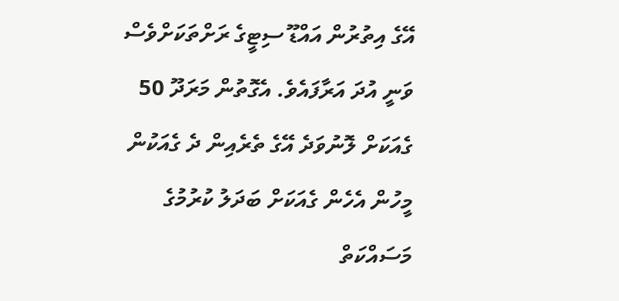އޭގެ އިތުރުން އައްޑޫ ސިޓީގެ ރަށްތަކަށްވެސް ވަނީ އުދަ އަރާފައެވެ. އެގޮތުން މަރަދޫ 50 ގެއަކަށް ލޮނުވަދެ އޭގެ ތެރެއިން ދެ ގެއަކުން މީހުން އެހެން ގެއަކަށް ބަދަލު ކުރުމުގެ މަސައްކަތް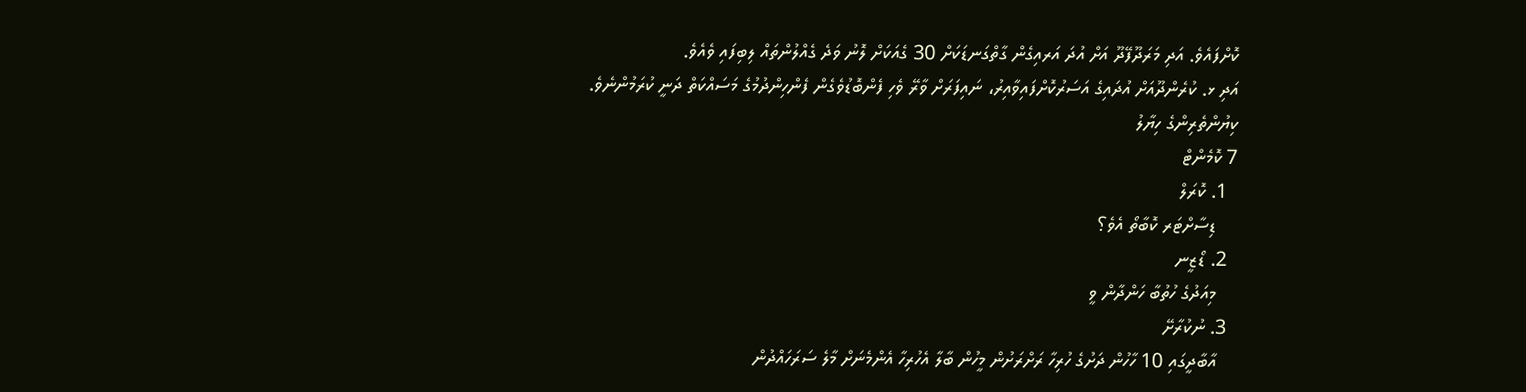ކޮށްފައެވެ. އަދި މަރަދޫފޭދޫ އަށް އުދަ އަރއިގެން ގާތްގަނޑަކަށް 30 ގެއަކަށް ލޮނު ވަދެ ގެއްލުންތައް ލިބިފައި ވެއެވެ.
އަދި ޅ. ކުރެންދޫއަށް އުދައިގެ އަސަރުކޮށްފައިވާއިރު، ނައިފަރަށް ވާރޭ ވެހި ފެންބޮޑުވެގެން ފެންހިންދުމުގެ މަސައްކަތް ދަނީ ކުރަމުންނެވެ.
ކިޔުންތެރިންގެ ހިޔާލު
7 ކޮމެންޓް
  1. ކޮރަލް
    ޑިސާށްޓަރ ކޮބާތޯ އެވެ؟
  2. ޑޯޒީނ
    މިއަދުގެ ހުތުބާ ހަންދާން ވީ
  3. ނުކުރާށޭ
    އާބާދީގައި 10 ހާހުން ދަށުގެ ހުރިހާ ރަށްރަށުން މީހުން ބާލާ އެހުރިހާ އެންމެނަށް މާލެ ސަރަހައްދުން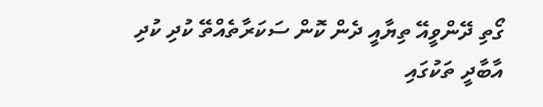ގޯތި ދޭންވީއޭ ތިޔާއީ ދެން ކޮން ސަކަރާތެއްތޭ ކުދި ކުދި އާބާދީ ތަކުގައި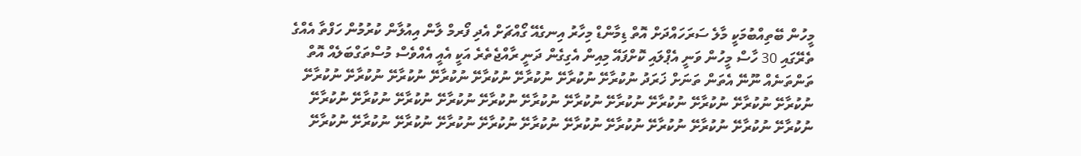މީހުން ބޭތިއްބުމަކީ މާލެ ސަރަހައްދަށް އޮތް ޑިމާންޑް މިހާރު އިނގެއޭ ގޯއްޗަށް އެދި ފޯރމް ލާން އިއުލާން ކުރުމުން ހަފްތާ އެއްގެ ތެރޭގައި 30 ހާސް މީހުން ވަނީ އެޕްލައި ކޮށްފައޭ މިއިން އެގިގެން ދަނީ ރާއްޖެތެރެ އަކީ އެއީ އެއްވެސް މުސްތަގްބަލެއް އޮތް ތަންތަނެއް ނޫނޭ އެތަން ތަނަށް ޚަރަދު ނުކުރާށޭ ނުކުރާށޭ ނުކުރާށޭ ނުކުރާށޭ ނުކުރާށޭ ނުކުރާށޭ ނުކުރާށޭ ނުކުރާށޭ ނުކުރާށޭ ނުކުރާށޭ ނުކުރާށޭ ނުކުރާށޭ ނުކުރާށޭ ނުކުރާށޭ ނުކުރާށޭ ނުކުރާށޭ ނުކުރާށޭ ނުކުރާށޭ ނުކުރާށޭ ނުކުރާށޭ ނުކުރާށޭ ނުކުރާށޭ ނުކުރާށޭ ނުކުރާށޭ ނުކުރާށޭ ނުކުރާށޭ ނުކުރާށޭ ނުކުރާށޭ ނުކުރާށޭ ނުކުރާށޭ ނުކުރާށޭ ނުކުރާށޭ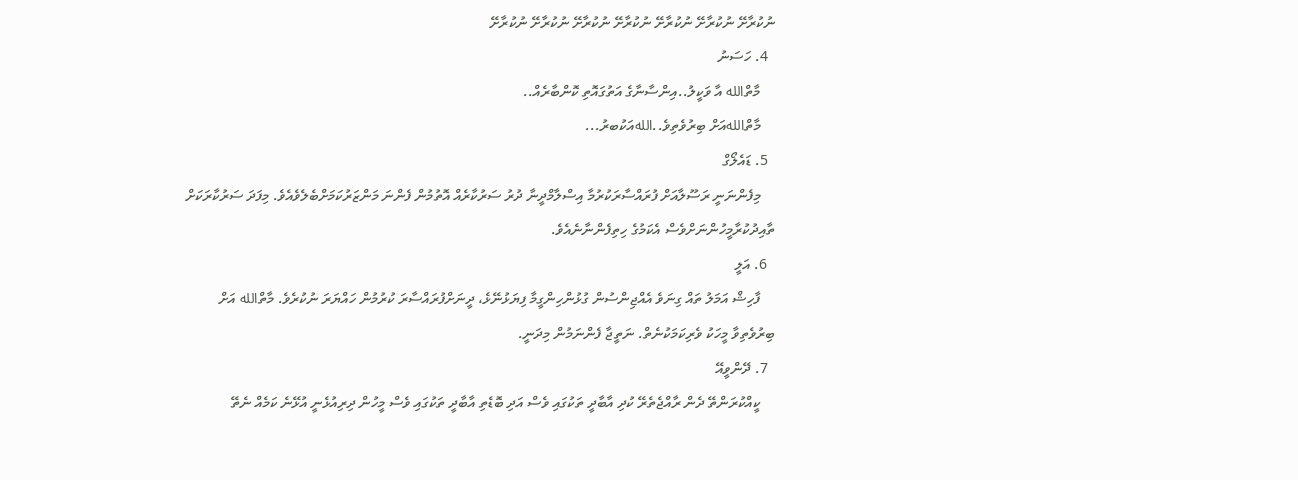ނުކުރާށޭ ނުކުރާށޭ ނުކުރާށޭ ނުކުރާށޭ ނުކުރާށޭ ނުކުރާށޭ ނުކުރާށޭ
  4. ހަސަނު
    މާތްالله އާ ވަކީލު..އިންސާނާގެ އަތުގައޮތި ކޮންބާރެއް..
    މާތްاللهއަށް ބިރުވެތިވެ..اللهއަކުބރު...
  5. ޑައެލޯގް
    މިފެންނަނީ ރަސޫލާއަށް ފުރައްސާރަކުރުމާ އިސްލާމްދީނާ ދުރު ސަރުކާރެއް އޮތުމުން ފެންނަ މަންޒަރުކަމަށްބެލެވެއެވެ. މިފަދަ ސަރުކާރަކަށް ތާއިދުކުރާމީހުންނަށްވެސް އެކަމުގެ ހިތިފެންނާނެއެވެ.
  6. އަލީ
    ފާހިޝް އަމަލު ތައް ގިނަވެ އެއްޖިންސުން ގުޅުންހިންގީމާ ފިޔަޅުނޭޅެ، ދީނަށްފުރައްސާރަ ކުރުމުން ހައްޔަރަ ނުކުރެވެ. މާތްالله އަށް ބިރުވެތިވާ މީހަކު ވެރިކަމަކުނެތް. ނަތީޖާ ފެންނަމުން މިދަނީ.
  7. ދޭންވީއޭ
    ކީއްކުރަންތޭ ދެން ރާއްޖެތެރޭ ކުދި އާބާދީ ތަކުގައި ވެސް އަދި ބޮޑެތި އާބާދީ ތަކުގައި ވެސް މީހުން ދިރިއުޅެނީ އުޅޭނެ ކަމެއް ނެތޭ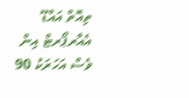ތިއޮތް އައްޑޫ އެއާރޕޯރޓް އިން ވެސް އަހަރަކު 90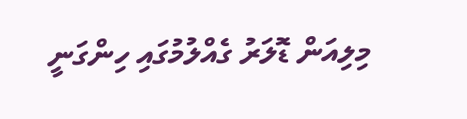މިލިއަން ޑޮލަރު ގެއްލުމުގައި ހިންގަނީ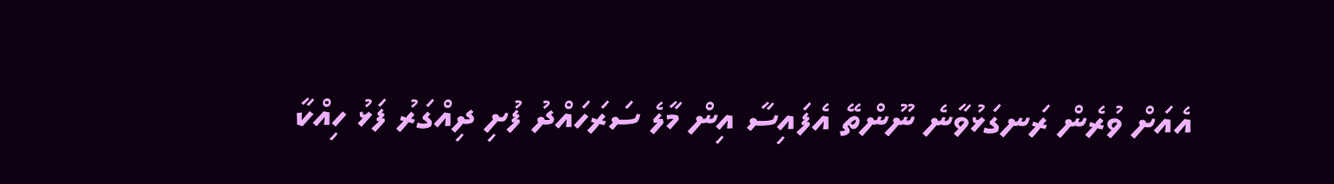އެއަށް ވުރެން ރަނގަޅުވާނެ ނޫންތޭ އެފައިސާ އިން މާލެ ސަރަހައްދު ފުށި ދިއްގަރު ފަޅު ހިއްކާ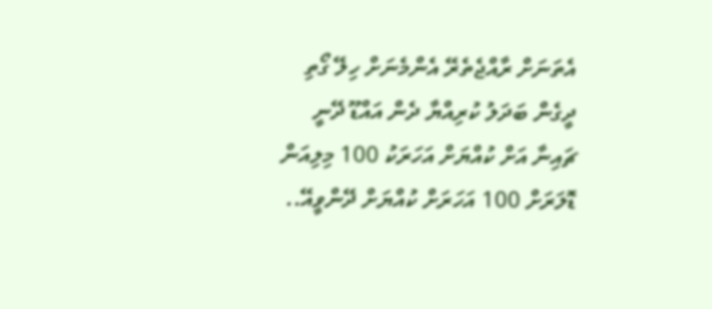އެތަނަށް ރާއްޖެތެރޭ އެންމެނަށް ހިލޭ ގޯތި ދީގެން ބަދަލު ކުރިއްޔާ ދެން އައްޑޫ ދޭނީ ޗައިނާ އަށް ކުއްޔަށް އަހަރަކު 100 މިލިއަން ޑޮލަރަށް 100 އަހަރަށް ކުއްޔަށް ދޭންވީއޭ..